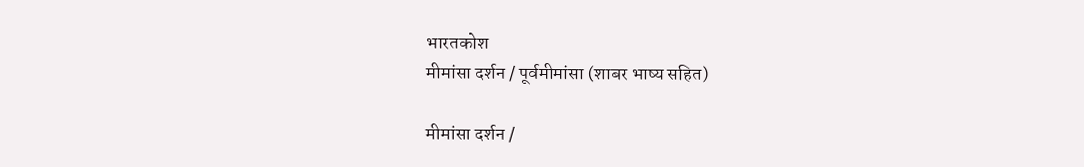भारतकोश
मीमांसा दर्शन / पूर्वमीमांसा (शाबर भाष्य सहित)

मीमांसा दर्शन /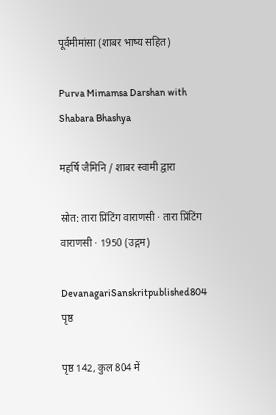पूर्वमीमांसा (शाबर भाष्य सहित)

Purva Mimamsa Darshan with Shabara Bhashya

महर्षि जैमिनि / शाबर स्वामी द्वारा

स्रोत: तारा प्रिंटिंग वाराणसी · तारा प्रिंटिंग वाराणसी · 1950 (उद्गम)

DevanagariSanskritpublished804 पृष्ठ

पृष्ठ 142, कुल 804 में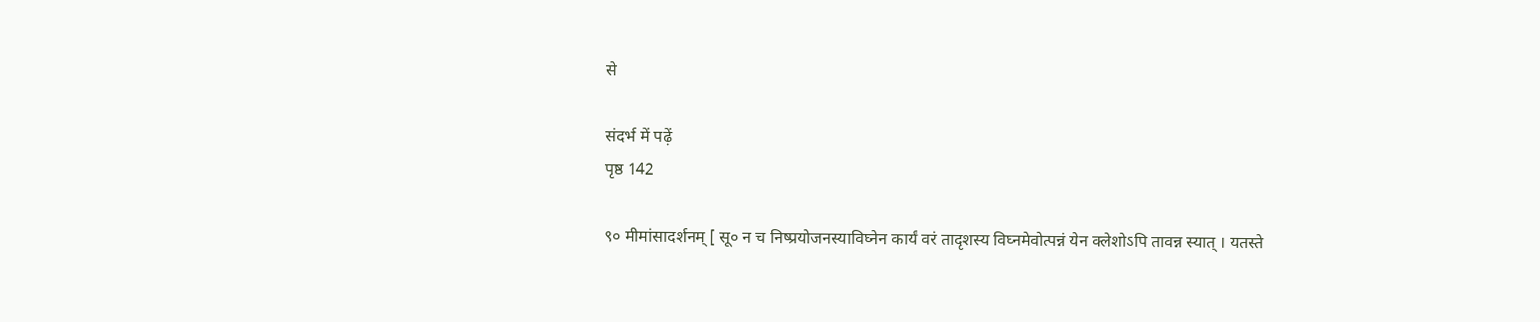से

संदर्भ में पढ़ें
पृष्ठ 142

९० मीमांसादर्शनम् [ सू० न च निष्प्रयोजनस्याविघ्नेन कार्यं वरं तादृशस्य विघ्नमेवोत्पन्नं येन क्लेशोऽपि तावन्न स्यात् । यतस्ते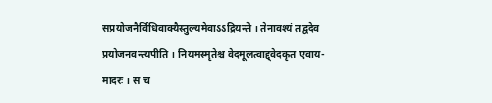सप्रयोजनैर्विधिवाक्यैस्तुल्यमेवाऽऽद्रियन्ते । तेनावश्यं तद्वदेव प्रयोजनवन्त्यपीति । नियमस्मृतेश्च वेदमूलत्वाद्द्वेदकृत एवाय- मादरः । स च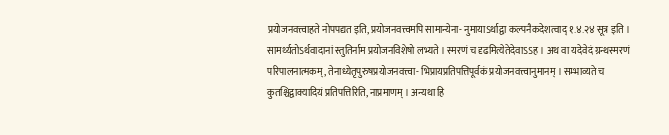प्रयोजनवत्त्वाहते नोपपद्यत इति, प्रयोजनवत्त्वमपि सामान्येना- नुमायाऽर्थाद्वा कल्पनैकदेशत्वाद् १.४.२४ सूत्र इति । सामर्थ्यतोऽर्थवादानां स्तुतिर्नाम प्रयोजनविशेषो लभ्यते । स्मरणं च दृढमित्येतेदेवाऽऽह । अथ वा यदेवेदं ग्रन्थस्मरणं परिपालनात्मकम्, तेनाध्येतृपुरुषप्रयोजनवत्त्वा- भिप्रायप्रतिपत्तिपूर्वकं प्रयोजनवत्त्वानुमानम् । सम्भाव्यते च कुतश्चिद्वाक्यादियं प्रतिपत्तिरिति, नाप्रमाणम् । अन्यथा हि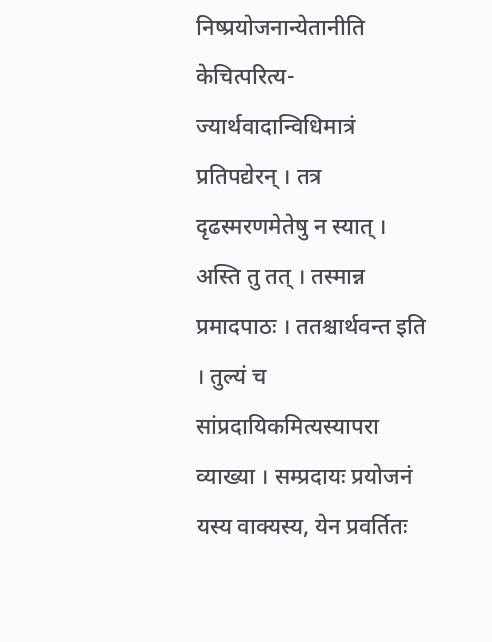निष्प्रयोजनान्येतानीति केचित्परित्य- ज्यार्थवादान्विधिमात्रं प्रतिपद्येरन् । तत्र दृढस्मरणमेतेषु न स्यात् । अस्ति तु तत् । तस्मान्न प्रमादपाठः । ततश्चार्थवन्त इति । तुल्यं च सांप्रदायिकमित्यस्यापरा व्याख्या । सम्प्रदायः प्रयोजनं यस्य वाक्यस्य, येन प्रवर्तितः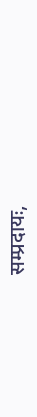सम्प्रदायः,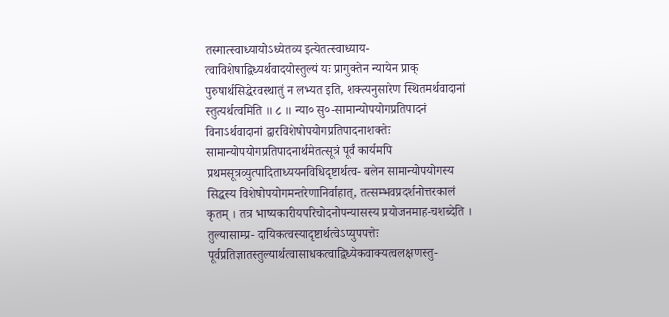तस्मात्स्वाध्यायोऽध्येतव्य इत्येतत्स्वाध्याय- त्वाविशेषाद्विध्यर्थवादयोस्तुल्यं यः प्रागुक्तेन न्यायेन प्राक् पुरुषार्थसिद्धेरवस्थातुं न लभ्यत इति, शक्त्यनुसारेण स्थितमर्थवादानां स्तुत्यर्थत्वमिति ॥ ८ ॥ न्या० सु०-सामान्योपयोगप्रतिपादनं विनाऽर्थवादानां द्वारविशेषोपयोगप्रतिपादनाशक्तेः सामान्योपयोगप्रतिपादनार्थमेतत्सूत्रं पूर्वं कार्यमपि प्रथमसूत्रव्युत्पादिताध्ययनविधिदृष्टार्थत्व- बलेन सामान्योपयोगस्य सिद्धस्य विशेषोपयोगमन्तरेणानिर्वाहात्, तत्सम्भवप्रदर्शनोत्तरकालं कृतम् । तत्र भाष्यकारीयपरिचोदनोपन्यासस्य प्रयोजनमाह-चशब्देति । तुल्यासाम्प्र- दायिकत्वस्यादृष्टार्थत्वेऽप्युपपत्तेः पूर्वप्रतिज्ञातस्तुल्यार्थत्वासाधकत्वाद्विध्येकवाक्यत्वलक्षणस्तु-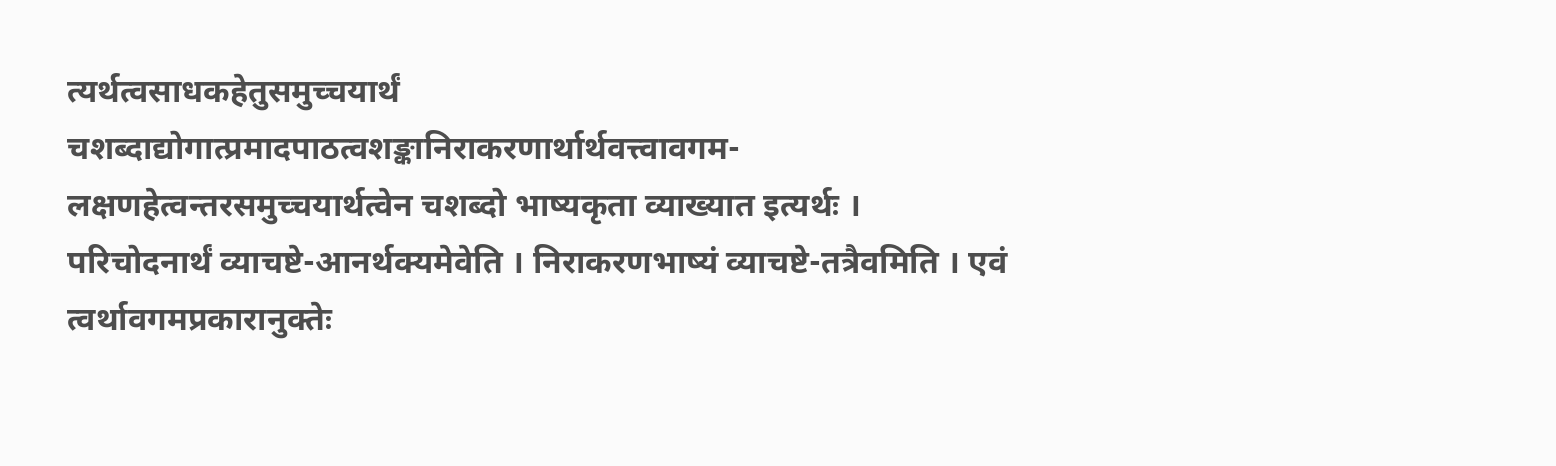त्यर्थत्वसाधकहेतुसमुच्चयार्थं चशब्दाद्योगात्प्रमादपाठत्वशङ्कानिराकरणार्थार्थवत्त्वावगम- लक्षणहेत्वन्तरसमुच्चयार्थत्वेन चशब्दो भाष्यकृता व्याख्यात इत्यर्थः । परिचोदनार्थं व्याचष्टे-आनर्थक्यमेवेति । निराकरणभाष्यं व्याचष्टे-तत्रैवमिति । एवं त्वर्थावगमप्रकारानुक्तेः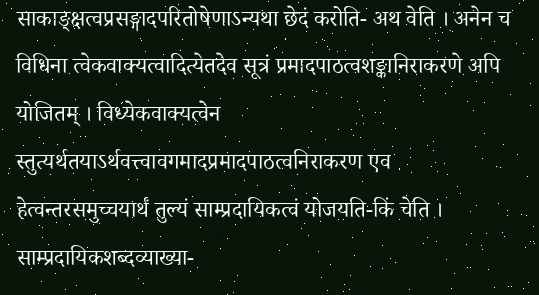साकाङ्क्षत्वप्रसङ्गादपरितोषेणाऽन्यथा छेदं करोति- अथ वेति । अनेन च विधिना त्वेकवाक्यत्वादित्येतदेव सूत्रं प्रमादपाठत्वशङ्कानिराकरणे अपि योजितम् । विध्येकवाक्यत्वेन स्तुत्यर्थतयाऽर्थवत्त्वावगमादप्रमादपाठत्वनिराकरण एव हेत्वन्तरसमुच्चयार्थं तुल्यं साम्प्रदायिकत्वं योजयति-किं चेति । साम्प्रदायिकशब्दव्याख्या-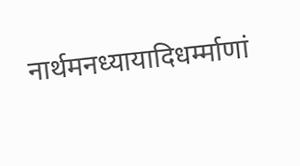नार्थमनध्यायादिधर्म्माणां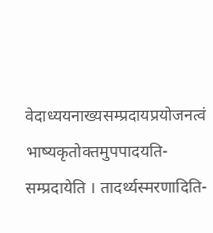वेदाध्ययनाख्यसम्प्रदायप्रयोजनत्वं भाष्यकृतोक्तमुपपादयति- सम्प्रदायेति । तादर्थ्यस्मरणादिति-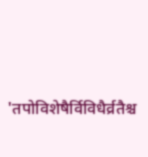'तपोविशेषैर्विविधैर्व्रतैश्च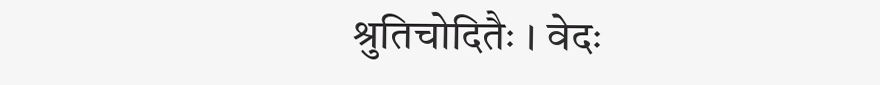श्रुतिचोदितैः । वेदः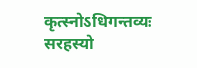कृत्स्नोऽधिगन्तव्यः सरहस्यो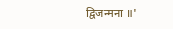द्विजन्मना ॥'